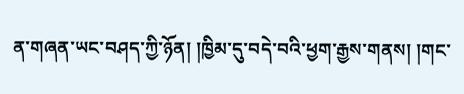ན་གཞན་ཡང་བཤད་ཀྱི་ཉོན། །ཁྱིམ་དུ་བདེ་བའི་ཕྱག་རྒྱས་གནས། །གང་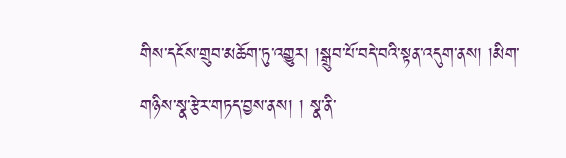གིས་དངོས་གྲུབ་མཆོག་ཏུ་འགྱུར། །སྒྲུབ་པོ་བདེ་བའི་སྟན་འདུག་ནས། །མིག་གཉིས་སྣ་རྩེར་གཏད་བྱས་ནས། ། སྣ་ནི་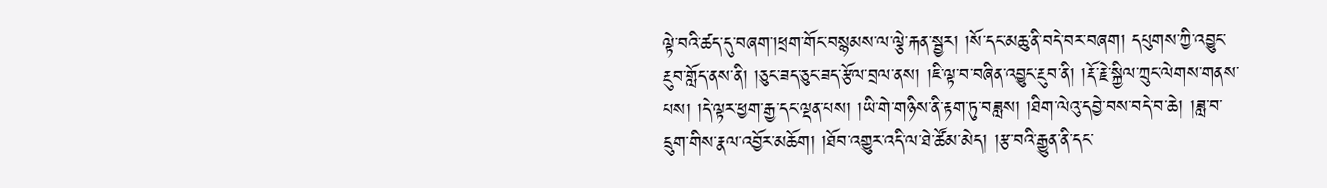ལྟེ་བའི་ཚད་དུ་བཞག་།ཕྲག་གོང་བསྙམས་ལ་ལྕེ་རྐན་སྦྱར། །སོ་དང་མཆུ་ནི་བདེ་བར་བཞག། དཔུགས་ཀྱི་འབྱུང་རྔུབ་གློད་ནས་ནི། །ཅུང་ཟད་ཅུང་ཟད་རྩོལ་བྲལ་ནས། །ཇི་ལྟ་བ་བཞིན་འབྱུང་རྔུབ་ནི། །རྡོ་རྗེ་སྐྱིལ་ཀྲུང་ལེགས་གནས་པས། །དེ་ལྟར་ཕྱག་རྒྱ་དང་ལྡན་པས། །ཡི་གེ་གཉིས་ནི་རྟག་ཏུ་བཟླས། །ཐིག་ལེའུ་དབྱེ་བས་བདེ་བ་ཆེ། །ཟླ་བ་དྲུག་གིས་རྣལ་འབྱོར་མཆོག། །ཐོབ་འགྱུར་འདི་ལ་ཐེ་ཚོམ་མེད། །རྩ་བའི་རྒྱུན་ནི་དང་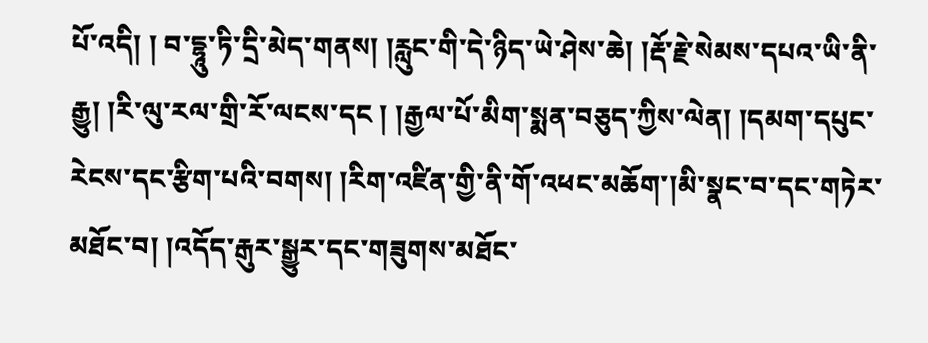པོ་འདི། ། བ་དྷཱུ་ཏི་དྲི་མེད་གནས། །རླུང་གི་དེ་ཉིད་ཡེ་ཤེས་ཆེ། །རྡོ་རྗེ་སེམས་དཔའ་ཡི་ནི་རྒྱུ། །རི་ལུ་རལ་གྲི་རོ་ལངས་དང ། །རྒྱལ་པོ་མིག་སྨན་བཅུད་ཀྱིས་ལེན། །དམག་དཔུང་རེངས་དང་རྩིག་པའི་བགས། །རིག་འཛིན་གྱི་ནི་གོ་འཕང་མཆོག་།མི་སྣང་བ་དང་གཏེར་མཐོང་བ། །འདོད་རྒུར་སྒྱུར་དང་གཟུགས་མཐོང་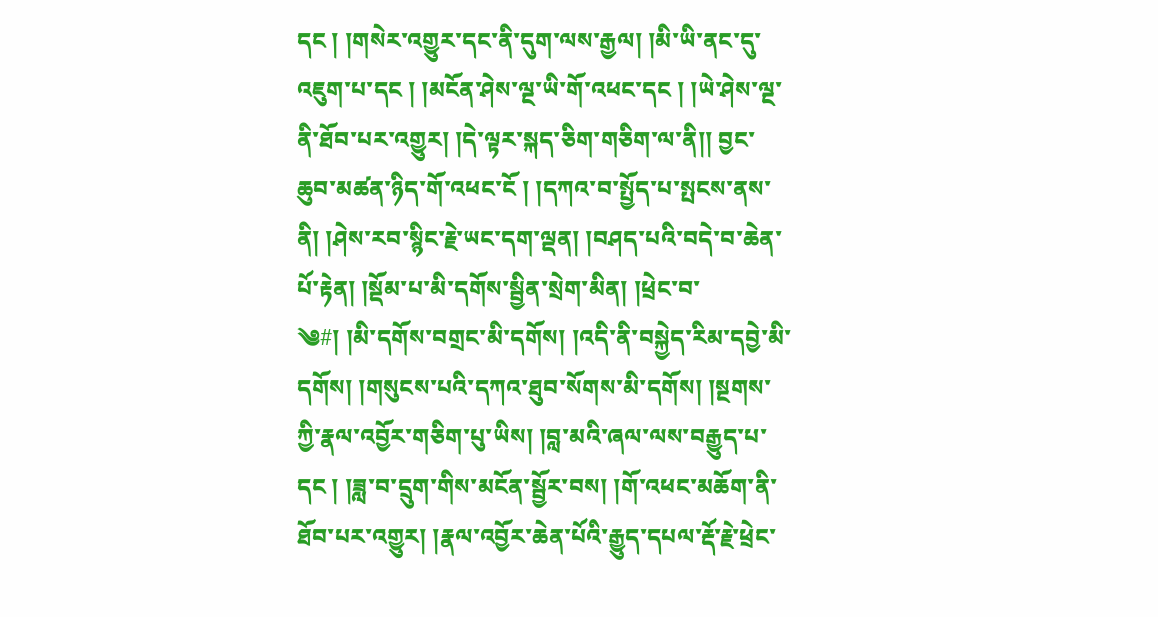དང ། །གསེར་འགྱུར་དང་ནི་དུག་ལས་རྒྱལ། །མི་ཡི་ནང་དུ་འཇུག་པ་དང ། །མངོན་ཤེས་ལྔ་ཡི་གོ་འཕང་དང ། །ཡེ་ཤེས་ལྔ་ནི་ཐོབ་པར་འགྱུར། །དེ་ལྟར་སྐད་ཅིག་གཅིག་ལ་ནི།། བྱང་ཆུབ་མཚན་ཉིད་གོ་འཕང་ངོ ། །དཀའ་བ་སྤྱོད་པ་སྤངས་ནས་ནི། །ཤེས་རབ་སྙིང་རྗེ་ཡང་དག་ལྡན། །བཤད་པའི་བདེ་བ་ཆེན་པོ་རྟེན། །སྡོམ་པ་མི་དགོས་སྦྱིན་སྲེག་མིན། །ཕྲེང་བ་
༄#། །མི་དགོས་བགྲང་མི་དགོས། །འདི་ནི་བསྐྱེད་རིམ་དབྱེ་མི་དགོས། །གསུངས་པའི་དཀའ་ཐུབ་སོགས་མི་དགོས། །སྔགས་ཀྱི་རྣལ་འབྱོར་གཅིག་པུ་ཡིས། །བླ་མའི་ཞལ་ལས་བརྒྱུད་པ་དང ། །ཟླ་བ་དྲུག་གིས་མངོན་སྦྱོར་བས། །གོ་འཕང་མཆོག་ནི་ཐོབ་པར་འགྱུར། །རྣལ་འབྱོར་ཆེན་པོའི་རྒྱུད་དཔལ་རྡོ་རྗེ་ཕྲེང་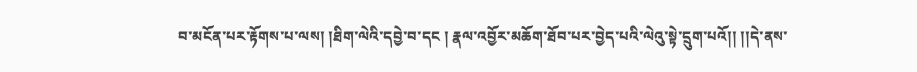བ་མངོན་པར་རྟོགས་པ་ལས། །ཐིག་ལེའི་དབྱེ་བ་དང ། རྣལ་འབྱོར་མཆོག་ཐོབ་པར་བྱེད་པའི་ལེའུ་སྟེ་དྲུག་པའོ།། །།དེ་ནས་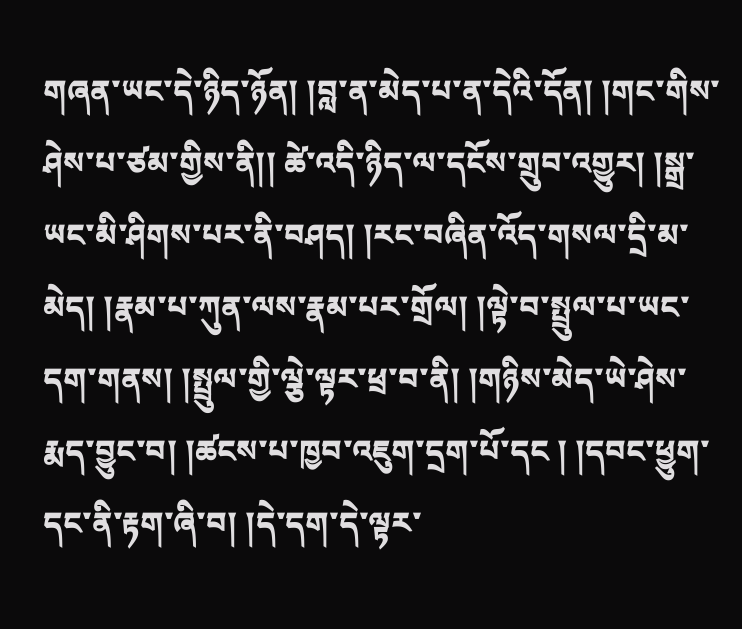གཞན་ཡང་དེ་ཉིད་ཉོན། །བླ་ན་མེད་པ་ན་དེའི་དོན། །གང་གིས་ཤེས་པ་ཙམ་གྱིས་ནི།། ཚེ་འདི་ཉིད་ལ་དངོས་གྲུབ་འགྱུར། །སྒྲ་ཡང་མི་ཤིགས་པར་ནི་བཤད། །རང་བཞིན་འོད་གསལ་དྲི་མ་མེད། །རྣམ་པ་ཀུན་ལས་རྣམ་པར་གྲོལ། །ལྟེ་བ་སྤྲུལ་པ་ཡང་དག་གནས། །སྤྲུལ་གྱི་ལྕེ་ལྟར་ཕྲ་བ་ནི། །གཉིས་མེད་ཡེ་ཤེས་རྨད་བྱུང་བ། །ཚངས་པ་ཁྱབ་འཇུག་དྲག་པོ་དང ། །དབང་ཕྱུག་དང་ནི་རྟག་ཞི་བ། །དེ་དག་དེ་ལྟར་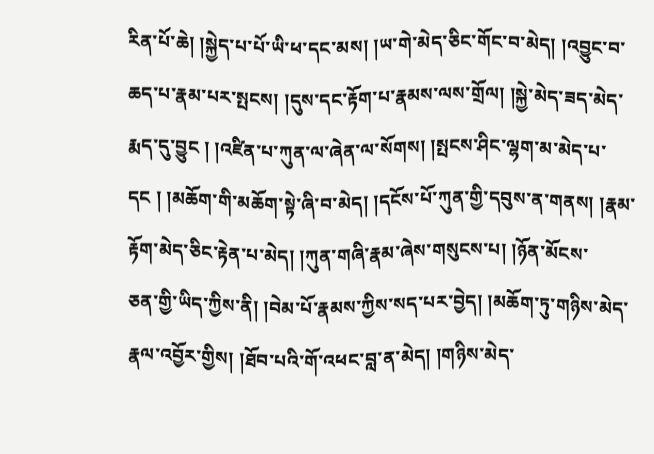རིན་པོ་ཆེ། །སྐྱེད་པ་པོ་ཡི་ཕ་དང་མས། །ཡ་གེ་མེད་ཅིང་གོང་བ་མེད། །འབྱུང་བ་ཆད་པ་རྣམ་པར་སྤངས། །དུས་དང་རྟོག་པ་རྣམས་ལས་གྲོལ། །སྐྱེ་མེད་ཟད་མེད་རྨད་དུ་བྱུང ། །འཛིན་པ་ཀུན་ལ་ཞེན་ལ་སོགས། །སྤངས་ཤིང་ལྷག་མ་མེད་པ་དང ། །མཆོག་གི་མཆོག་སྟེ་ཞི་བ་མེད། །དངོས་པོ་ཀུན་གྱི་དབུས་ན་གནས། །རྣམ་རྟོག་མེད་ཅིང་རྟེན་པ་མེད། །ཀུན་གཞི་རྣམ་ཞེས་གསུངས་པ། །ཉོན་མོངས་
ཅན་གྱི་ཡིད་ཀྱིས་ནི། །བེམ་པོ་རྣམས་ཀྱིས་སད་པར་བྱེད། །མཆོག་ཏུ་གཉིས་མེད་རྣལ་འབྱོར་གྱིས། །ཐོབ་པའི་གོ་འཕང་བླ་ན་མེད། །གཉིས་མེད་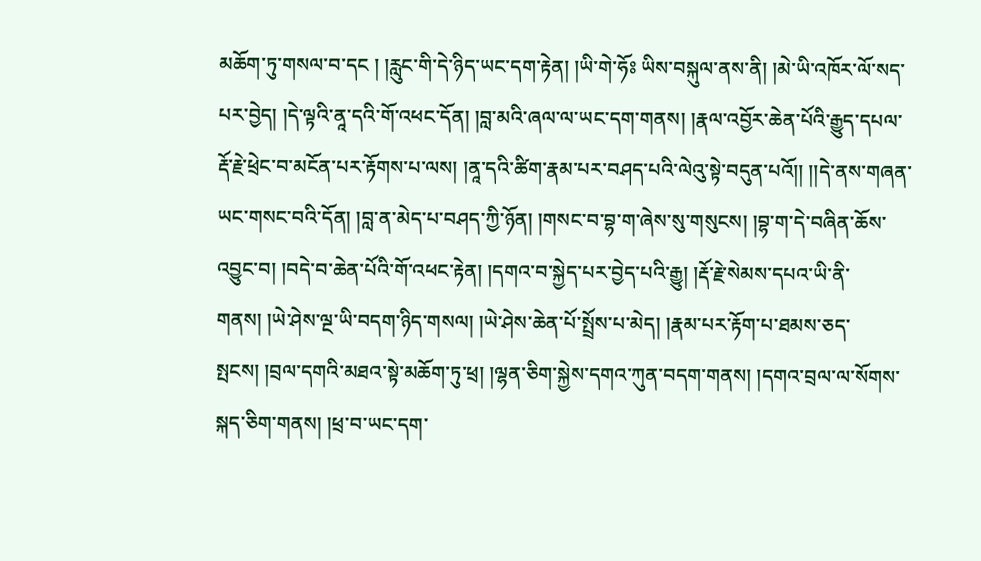མཆོག་ཏུ་གསལ་བ་དང ། །རླུང་གི་དེ་ཉིད་ཡང་དག་རྟེན། །ཡི་གེ་ཧོཿ ཡིས་བསྐུལ་ནས་ནི། །མེ་ཡི་འཁོར་ལོ་སད་པར་བྱེད། །དེ་ལྟའི་ནཱ་དའི་གོ་འཕང་དོན། །བླ་མའི་ཞལ་ལ་ཡང་དག་གནས། །རྣལ་འབྱོར་ཆེན་པོའི་རྒྱུད་དཔལ་རྡོ་རྗེ་ཕྲེང་བ་མངོན་པར་རྟོགས་པ་ལས། །ནཱ་དའི་ཚིག་རྣམ་པར་བཤད་པའི་ལེའུ་སྟེ་བདུན་པའོ།། །།དེ་ནས་གཞན་ཡང་གསང་བའི་དོན། །བླ་ན་མེད་པ་བཤད་ཀྱི་ཉོན། །གསང་བ་བྷ་ག་ཞེས་སུ་གསུངས། །བྷ་ག་དེ་བཞིན་ཆོས་འབྱུང་བ། །བདེ་བ་ཆེན་པོའི་གོ་འཕང་རྟེན། །དགའ་བ་སྐྱེད་པར་བྱེད་པའི་རྒྱུ། །རྡོ་རྗེ་སེམས་དཔའ་ཡི་ནི་གནས། །ཡེ་ཤེས་ལྔ་ཡི་བདག་ཉིད་གསལ། །ཡེ་ཤེས་ཆེན་པོ་སྤྲོས་པ་མེད། །རྣམ་པར་རྟོག་པ་ཐམས་ཅད་སྤངས། །བྲལ་དགའི་མཐའ་སྟེ་མཆོག་ཏུ་ཕྲ། །ལྷན་ཅིག་སྐྱེས་དགའ་ཀུན་བདག་གནས། །དགའ་བྲལ་ལ་སོགས་སྐད་ཅིག་གནས། །ཕྲ་བ་ཡང་དག་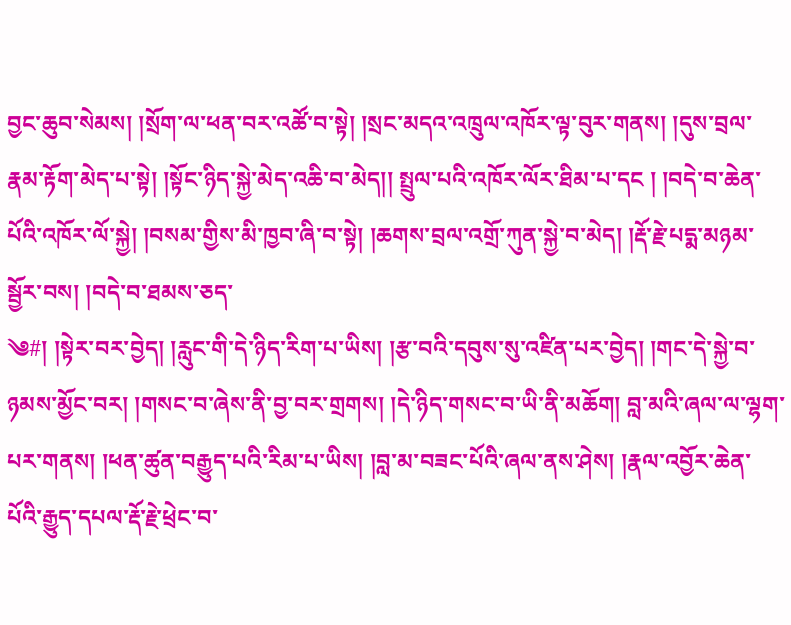བྱང་ཆུབ་སེམས། །སྲོག་ལ་ཕན་བར་འཚོ་བ་སྟེ། །སྲང་མདའ་འཁྲུལ་འཁོར་ལྟ་བུར་གནས། །དུས་བྲལ་རྣམ་རྟོག་མེད་པ་སྟེ། །སྟོང་ཉིད་སྐྱེ་མེད་འཆི་བ་མེད།། སྤྲུལ་པའི་འཁོར་ལོར་ཐིམ་པ་དང ། །བདེ་བ་ཆེན་པོའི་འཁོར་ལོ་སྐྱེ། །བསམ་གྱིས་མི་ཁྱབ་ཞི་བ་སྟེ། །ཆགས་བྲལ་འགྲོ་ཀུན་སྐྱེ་བ་མེད། །རྡོ་རྗེ་པདྨ་མཉམ་སྦྱོར་བས། །བདེ་བ་ཐམས་ཅད་
༄#། །སྟེར་བར་བྱེད། །རླུང་གི་དེ་ཉིད་རིག་པ་ཡིས། །རྩ་བའི་དབུས་སུ་འཛིན་པར་བྱེད། །གང་དེ་སྐྱེ་བ་ཉམས་མྱོང་བར། །གསང་བ་ཞེས་ནི་བྱ་བར་གྲགས། །དེ་ཉིད་གསང་བ་ཡི་ནི་མཆོག། བླ་མའི་ཞལ་ལ་ལྷག་པར་གནས། །ཕན་ཚུན་བརྒྱུད་པའི་རིམ་པ་ཡིས། །བླ་མ་བཟང་པོའི་ཞལ་ནས་ཤེས། །རྣལ་འབྱོར་ཆེན་པོའི་རྒྱུད་དཔལ་རྡོ་རྗེ་ཕྲེང་བ་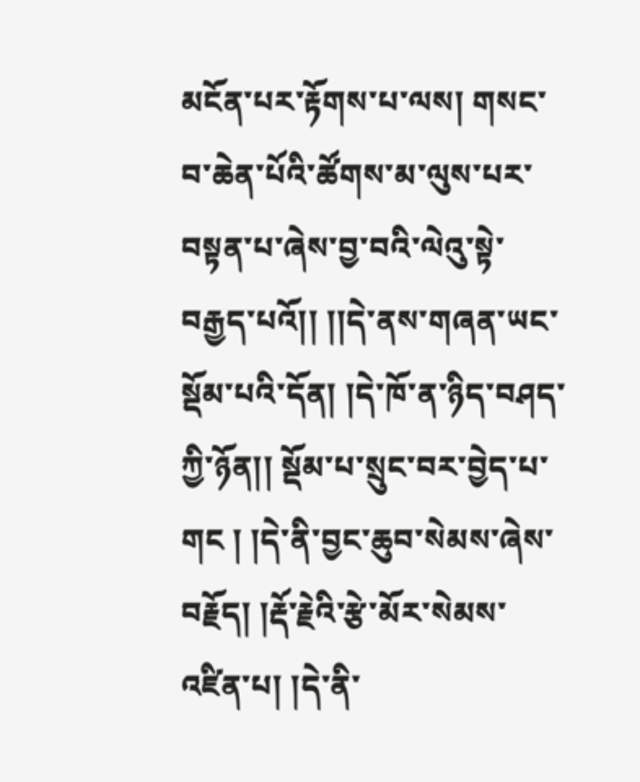མངོན་པར་རྟོགས་པ་ལས། གསང་བ་ཆེན་པོའི་ཚོགས་མ་ལུས་པར་བསྟན་པ་ཞེས་བྱ་བའི་ལེའུ་སྟེ་བརྒྱད་པའོ།། །།དེ་ནས་གཞན་ཡང་སྡོམ་པའི་དོན། །དེ་ཁོ་ན་ཉིད་བཤད་ཀྱི་ཉོན།། སྡོམ་པ་སྲུང་བར་བྱེད་པ་གང ། །དེ་ནི་བྱང་ཆུབ་སེམས་ཞེས་བརྗོད། །རྡོ་རྗེའི་རྩེ་མོར་སེམས་འཛིན་པ། །དེ་ནི་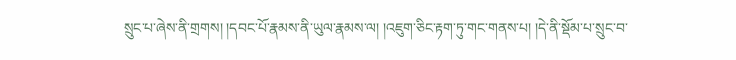སྲུང་པ་ཞེས་ནི་གྲགས། །དབང་པོ་རྣམས་ནི་ཡུལ་རྣམས་ལ། །འཇུག་ཅིང་རྟག་ཏུ་གང་གནས་པ། །དེ་ནི་སྡོམ་པ་སྲུང་བ་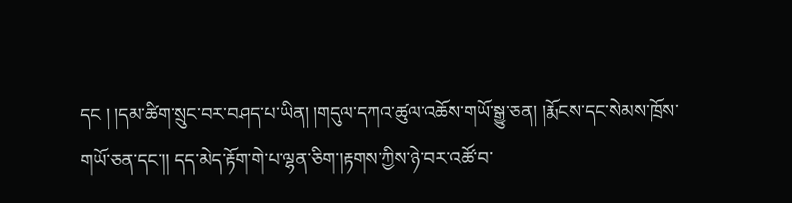དང ། །དམ་ཚིག་སྲུང་བར་བཤད་པ་ཡིན། །གདུལ་དཀའ་ཚུལ་འཆོས་གཡོ་སྒྱུ་ཅན། །རྨོངས་དང་སེམས་ཁྲོས་གཡོ་ཅན་དང་།། དད་མེད་རྟོག་གེ་པ་ལྷན་ཅིག་།རྟགས་ཀྱིས་ཉེ་བར་འཚོ་བ་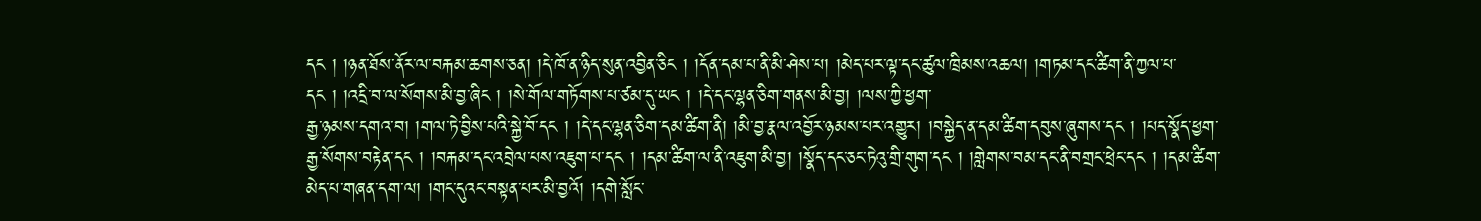དང ། །ཉན་ཐོས་ནོར་ལ་བརྐམ་ཆགས་ཅན། །དེ་ཁོ་ན་ཉིད་སུན་འབྱིན་ཅིང ། །དོན་དམ་པ་ནི་མི་ཤེས་པ། །མེད་པར་ལྟ་དང་ཚུལ་ཁྲིམས་འཆལ། །གཏམ་དང་ཚིག་ནི་ཀྱལ་པ་དང ། །འདྲི་བ་ལ་སོགས་མི་བྱ་ཞིང ། །སེ་གོལ་གཏོགས་པ་ཙམ་དུ་ཡང ། །དེ་དང་ལྷན་ཅིག་གནས་མི་བྱ། །ལས་ཀྱི་ཕྱག་
རྒྱ་ཉམས་དགའ་བ། །གལ་ཏེ་བྱིས་པའི་སྐྱེ་བོ་དང ། །དེ་དང་ལྷན་ཅིག་དམ་ཚིག་ནི། །མི་བྱ་རྣལ་འབྱོར་ཉམས་པར་འགྱུར། །བསྐྱེད་ན་དམ་ཚིག་དབུས་ཞུགས་དང ། །པད་སྣོད་ཕྱག་རྒྱ་སོགས་བརྟེན་དང ། །བརྐམ་དང་འབྲེལ་པས་འཇུག་པ་དང ། །དམ་ཚིག་ལ་ནི་འཇུག་མི་བྱ། །སྣོད་དང་ཅང་ཏེའུ་གྲི་གུག་དང ། །གླེགས་བམ་དང་ནི་བགྲང་ཕྲེང་དང ། །དམ་ཚིག་མེད་པ་གཞན་དག་ལ། །གང་དུའང་བསྟན་པར་མི་བྱའོ། །དགེ་སློང་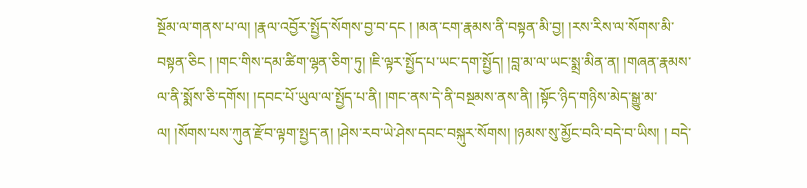སྔོམ་ལ་གནས་པ་ལ། །རྣལ་འབྱོར་སྤྱོད་སོགས་བྱ་བ་དང ། །མན་ངག་རྣམས་ནི་བསྟན་མི་བྱ། །རས་རིས་ལ་སོགས་མི་བསྟན་ཅིང ། །གང་གིས་དམ་ཚིག་ལྷན་ཅིག་ཏུ། །ཇི་ལྟར་སྤྱོད་པ་ཡང་དག་སྤྱོད། །བླ་མ་ལ་ཡང་སྨྲ་མིན་ན། །གཞན་རྣམས་ལ་ནི་སྨོས་ཅི་དགོས། །དབང་པོ་ཡུལ་ལ་སྤྱོད་པ་ནི། །གང་ནས་དེ་ནི་བསྔམས་ནས་ནི། །སྟོང་ཉིད་གཉིས་མེད་སྒྱུ་མ་ལ། །སོགས་པས་ཀུན་རྫོབ་ལྟག་སྤྱད་ན། །ཤེས་རབ་ཡེ་ཤེས་དབང་བསྐུར་སོགས། །ཉམས་སུ་མྱོང་བའི་བདེ་བ་ཡིས། ། བདེ་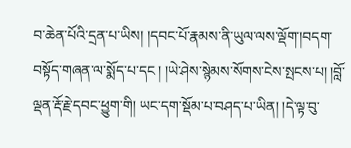བ་ཆེན་པོའི་དྲན་པ་ཡིས། །དབང་པོ་རྣམས་ནི་ཡུལ་ལས་ལྡོག་།བདག་བསྟོད་གཞན་ལ་སྨོད་པ་དང ། །ཡེ་ཤེས་སྙེམས་སོགས་ངེས་སྤངས་པ། །བློ་ལྡན་རྡོ་རྗེ་དབང་ཕྱུག་གི། ཡང་དག་སྡོམ་པ་བཤད་པ་ཡིན། །དེ་ལྟ་བུ་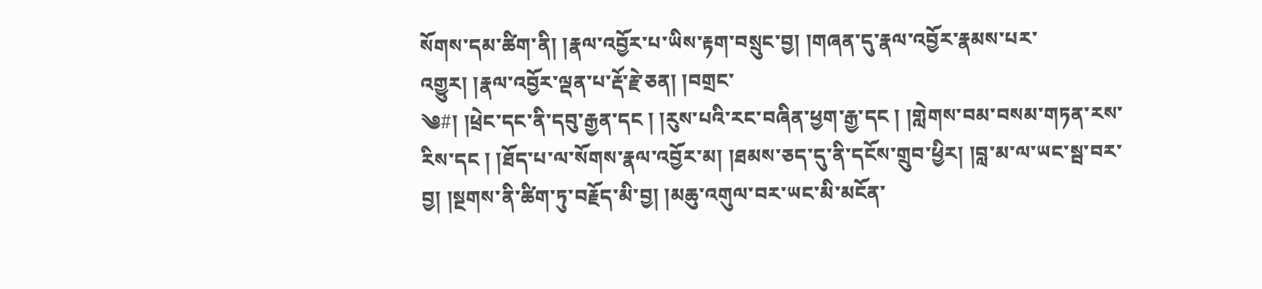སོགས་དམ་ཚིག་ནི། །རྣལ་འབྱོར་པ་ཡིས་རྟག་བསྲུང་བྱ། །གཞན་དུ་རྣལ་འབྱོར་རྣམས་པར་འགྱུར། །རྣལ་འབྱོར་ལྡན་པ་རྡོ་རྗེ་ཅན། །བགྲང་
༄#། །ཕྲེང་དང་ནི་དབུ་རྒྱན་དང ། །རུས་པའི་རང་བཞིན་ཕྱག་རྒྱ་དང ། །གླེགས་བམ་བསམ་གཏན་རས་རིས་དང ། །ཐོད་པ་ལ་སོགས་རྣལ་འབྱོར་མ། །ཐམས་ཅད་དུ་ནི་དངོས་གྲུབ་ཕྱིར། །བླ་མ་ལ་ཡང་སྦ་བར་བྱ། །སྔགས་ནི་ཚིག་ཏུ་བརྗོད་མི་བྱ། །མཆུ་འགུལ་བར་ཡང་མི་མངོན་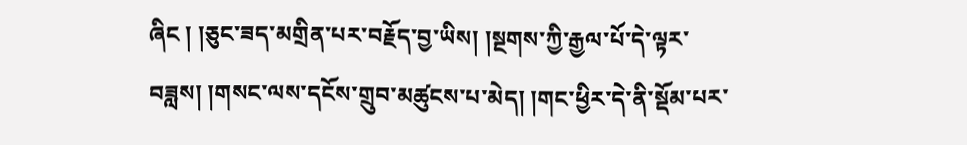ཞིང ། །ཅུང་ཟད་མགྲིན་པར་བརྗོད་བྱ་ཡིས། །སྔགས་ཀྱི་རྒྱལ་པོ་དེ་ལྟར་བཟླས། །གསང་ལས་དངོས་གྲུབ་མཚུངས་པ་མེད། །གང་ཕྱིར་དེ་ནི་སྡོམ་པར་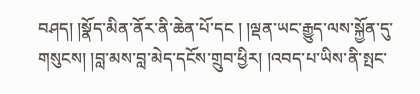བཤད། །སྣོད་མིན་ནོར་ནི་ཆེན་པོ་དང ། །ལྡན་ཡང་རྒྱུད་ལས་སྐྱོན་དུ་གསུངས། །བླ་མས་བླ་མེད་དངོས་གྲུབ་ཕྱིར། །འབད་པ་ཡིས་ནི་སྤང་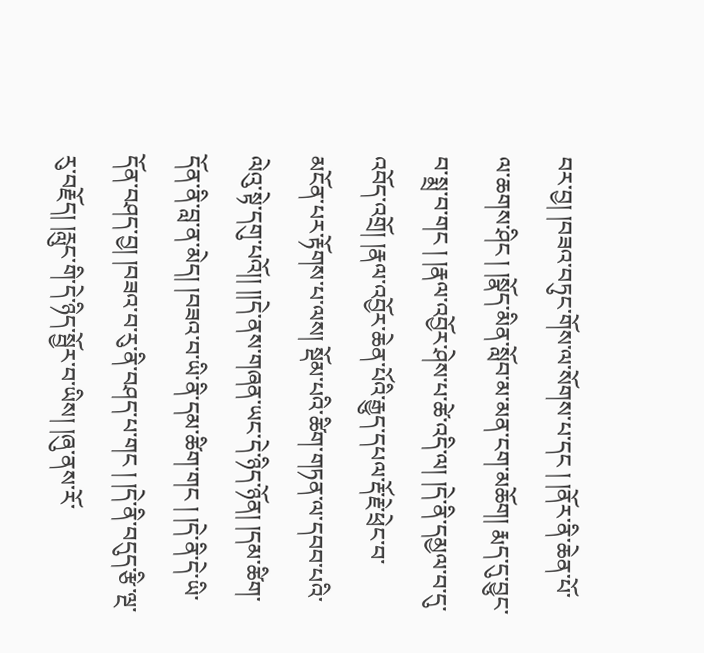བར་བྱ། །བཟའ་བཏུང་གོས་ལ་སོགས་པ་དང ། །ནོར་ནི་ཆེན་པོ་ལ་ཆགས་ཤིང ། །སྣོད་མིན་སློབ་མ་མན་ངག་མཆོག། རྨད་དུ་བྱུང་བ་སྨྲ་བ་གང ། །རྣལ་འབྱོར་ཤེས་པ་ཚེ་འདི་ལ། །དེ་ནི་དམྱལ་བ་དུ་འབོད་འགྲོ། །རྣལ་འབྱོར་ཆེན་པོའི་རྒྱུད་དཔལ་རྡོ་རྗེ་ཕྲེང་བ་མངོན་པར་རྟོགས་པ་ལས། སྡོམ་པའི་ཚིག་གཏན་ལ་དབབ་པའི་ལེའུ་སྟེ་དགུ་པའོ།། །།དེ་ནས་གཞན་ཡང་དེ་ཉིད་ཉོན། །དམ་ཚིག་དོན་ནི་བླ་ན་མེད། །བཟའ་བ་ཡི་ནི་དམ་ཚིག་གང ། །དེ་ནི་དེ་ཡི་དོན་བཤད་བྱ། །བཟའ་བ་རུ་ནི་བཤད་པ་གང ། །དེ་ནི་བདུད་རྩི་ལྔ་རུ་བརྗོད། །རླུང་གི་དེ་ཉིད་སྦྱོར་བ་ཡིས། །ཞུ་ནས་རོ་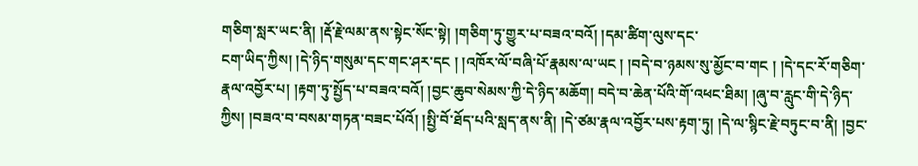གཅིག་སླར་ཡང་ནི། །རྡོ་རྗེ་ལམ་ནས་སྟེང་སོང་སྟེ། །གཅིག་ཏུ་གྱུར་པ་བཟའ་བའོ། །དམ་ཚིག་ལུས་དང་
ངག་ཡིད་ཀྱིས། །དེ་ཉིད་གསུམ་དང་གང་ཤར་དང ། །འཁོར་ལོ་བཞི་པོ་རྣམས་ལ་ཡང ། །བདེ་བ་ཉམས་སུ་མྱོང་བ་གང ། །དེ་དང་རོ་གཅིག་རྣལ་འབྱོར་པ། །རྟག་ཏུ་སྤྱོད་པ་བཟའ་བའོ། །བྱང་ཆུབ་སེམས་ཀྱི་དེ་ཉིད་མཆོག། བདེ་བ་ཆེན་པོའི་གོ་འཕང་ཐིམ། །ཞུ་བ་རླུང་གི་དེ་ཉིད་ཀྱིས། །བཟའ་བ་བསམ་གཏན་བཟང་པོའོ། །སྤྱི་བོ་ཐོད་པའི་སླད་ནས་ནི། །དེ་ཙམ་རྣལ་འབྱོར་པས་རྟག་ཏུ། །དེ་ལ་སྙིང་རྗེ་བཏུང་བ་ནི། །བྱང་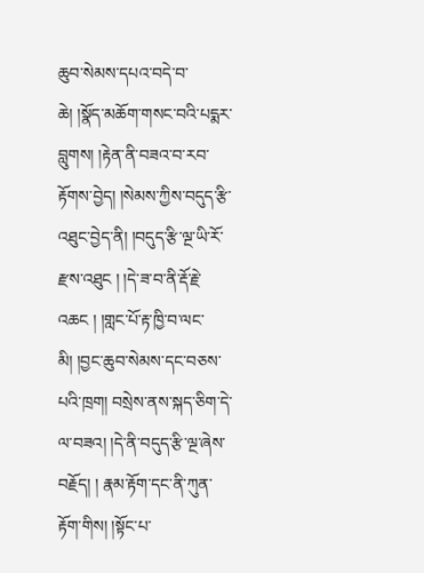ཆུབ་སེམས་དཔའ་བདེ་བ་ཆེ། །སྣོད་མཆོག་གསང་བའི་པདྨར་བླུགས། །རྟེན་ནི་བཟའ་བ་རབ་རྟོགས་བྱེད། །སེམས་ཀྱིས་བདུད་རྩི་འཐུང་བྱེད་ནི། །བདུད་རྩི་ལྔ་ཡི་རོ་རྫས་འཐུང ། །དེ་ཟ་བ་ནི་རྡོ་རྗེ་འཆང ། །གླང་པོ་རྟ་ཁྱི་བ་ལང་མི། །བྱང་ཆུབ་སེམས་དང་བཅས་པའི་ཁྲག། བསྲེས་ནས་སྐད་ཅིག་དེ་ལ་བཟའ། །དེ་ནི་བདུད་རྩི་ལྔ་ཞེས་བརྗོད། ། རྣམ་རྟོག་དང་ནི་ཀུན་རྟོག་གིས། །སྟོང་པ་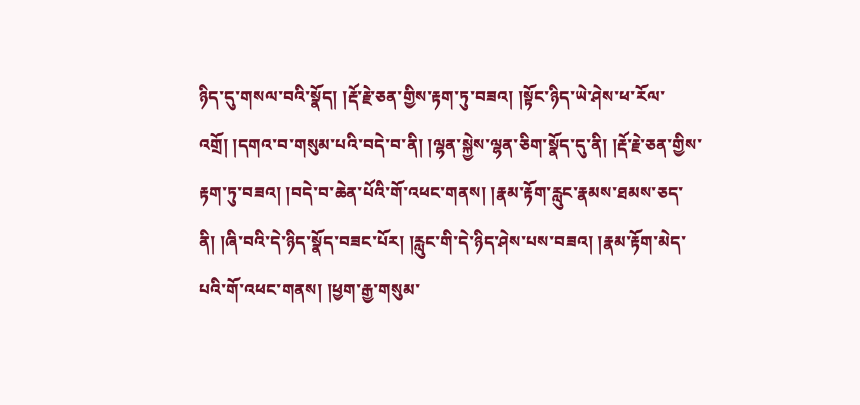ཉིད་དུ་གསལ་བའི་སྣོད། །རྡོ་རྗེ་ཅན་གྱིས་རྟག་ཏུ་བཟའ། །སྟོང་ཉིད་ཡེ་ཤེས་ཕ་རོལ་འགྲོ། །དགའ་བ་གསུམ་པའི་བདེ་བ་ནི། །ལྷན་སྐྱེས་ལྷན་ཅིག་སྣོད་དུ་ནི། །རྡོ་རྗེ་ཅན་གྱིས་རྟག་ཏུ་བཟའ། །བདེ་བ་ཆེན་པོའི་གོ་འཕང་གནས། །རྣམ་རྟོག་རླུང་རྣམས་ཐམས་ཅད་ནི། །ཞི་བའི་དེ་ཉིད་སྣོད་བཟང་པོར། །རླུང་གི་དེ་ཉིད་ཤེས་པས་བཟའ། །རྣམ་རྟོག་མེད་པའི་གོ་འཕང་གནས། །ཕྱག་རྒྱ་གསུམ་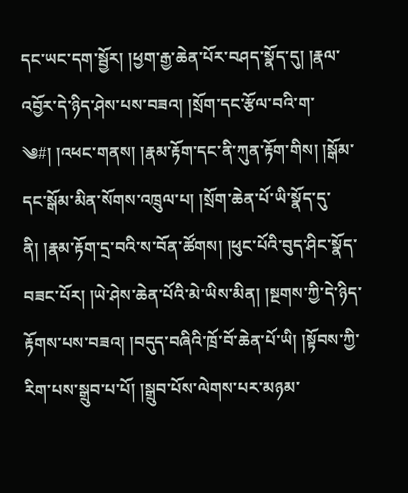དང་ཡང་དག་སྦྱོར། །ཕྱག་རྒྱ་ཆེན་པོར་བཤད་སྣོད་དུ། །རྣལ་འབྱོར་དེ་ཉིད་ཤེས་པས་བཟའ། །སྲོག་དང་རྩོལ་བའི་ག་
༄#། །འཕང་གནས། །རྣམ་རྟོག་དང་ནི་ཀུན་རྟོག་གིས། །སྒོམ་དང་སྒོམ་མིན་སོགས་འཁྲུལ་པ། །སྲོག་ཆེན་པོ་ཡི་སྣོད་དུ་ནི། །རྣམ་རྟོག་དྲ་བའི་ས་བོན་ཚོགས། །ཕུང་པོའི་བུད་ཤིང་སྣོད་བཟང་པོར། །ཡེ་ཤེས་ཆེན་པོའི་མེ་ཡིས་མིན། །སྔགས་ཀྱི་དེ་ཉིད་རྟོགས་པས་བཟའ། །བདུད་བཞིའི་ཁྲོ་བོ་ཆེན་པོ་ཡི། །སྟོབས་ཀྱི་རིག་པས་སྒྲུབ་པ་པོ། །སྒྲུབ་པོས་ལེགས་པར་མཉམ་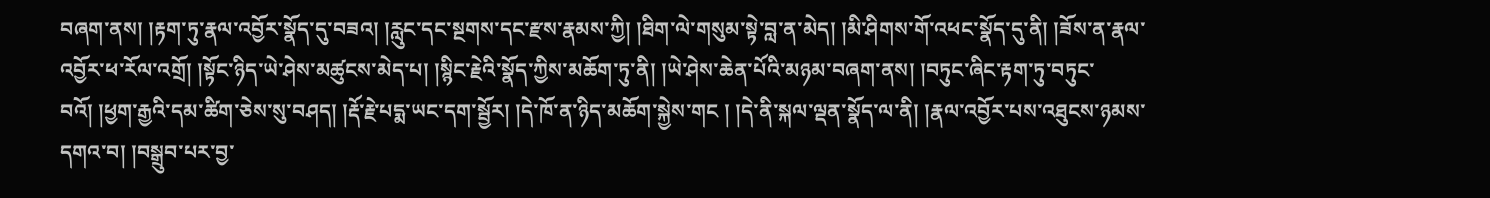བཞག་ནས། །རྟག་ཏུ་རྣལ་འབྱོར་སྣོད་དུ་བཟའ། །རླུང་དང་སྔགས་དང་རྫས་རྣམས་ཀྱི། །ཐིག་ལེ་གསུམ་སྟེ་བླ་ན་མེད། །མི་ཤིགས་གོ་འཕང་སྣོད་དུ་ནི། །ཟོས་ན་རྣལ་འབྱོར་ཕ་རོལ་འགྲོ། །སྟོང་ཉིད་ཡེ་ཤེས་མཚུངས་མེད་པ། །སྙིང་རྗེའི་སྣོད་ཀྱིས་མཆོག་ཏུ་ནི། །ཡེ་ཤེས་ཆེན་པོའི་མཉམ་བཞག་ནས། །བཏུང་ཞིང་རྟག་ཏུ་བཏུང་བའོ། །ཕྱག་རྒྱའི་དམ་ཚིག་ཅེས་སུ་བཤད། །རྡོ་རྗེ་པདྨ་ཡང་དག་སྦྱོར། །དེ་ཁོ་ན་ཉིད་མཆོག་སྐྱེས་གང ། །དེ་ནི་སྐལ་ལྡན་སྣོད་ལ་ནི། །རྣལ་འབྱོར་པས་འཐུངས་ཉམས་དགའ་བ། །བསྒྲུབ་པར་བྱ་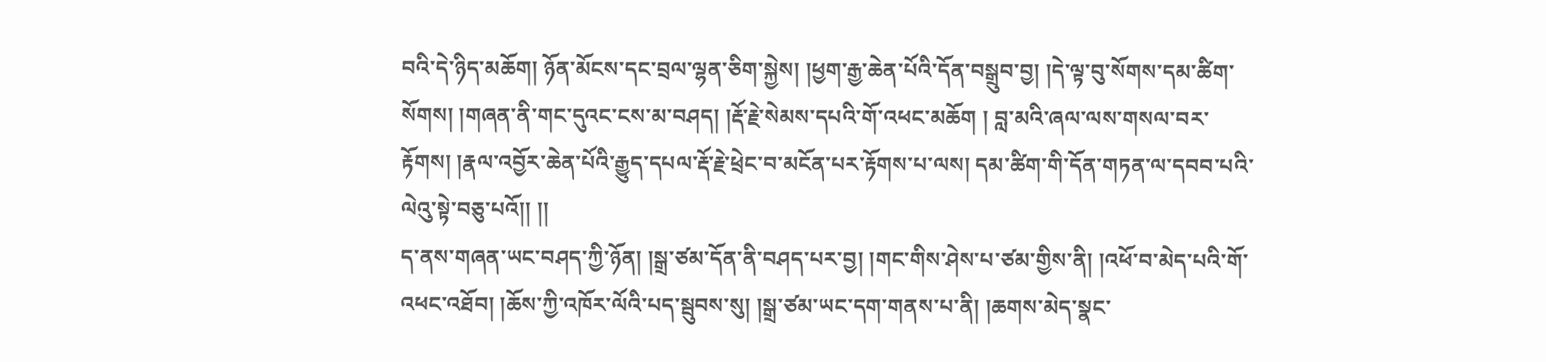བའི་དེ་ཉིད་མཆོག། ཉོན་མོངས་དང་བྲལ་ལྷན་ཅིག་སྐྱེས། །ཕྱག་རྒྱ་ཆེན་པོའི་དོན་བསྒྲུབ་བྱ། །དེ་ལྟ་བུ་སོགས་དམ་ཚིག་སོགས། །གཞན་ནི་གང་དུའང་ངས་མ་བཤད། །རྡོ་རྗེ་སེམས་དཔའི་གོ་འཕང་མཆོག ། བླ་མའི་ཞལ་ལས་གསལ་བར་རྟོགས། །རྣལ་འབྱོར་ཆེན་པོའི་རྒྱུད་དཔལ་རྡོ་རྗེ་ཕྲེང་བ་མངོན་པར་རྟོགས་པ་ལས། དམ་ཚིག་གི་དོན་གཏན་ལ་དབབ་པའི་ལེའུ་སྟེ་བཅུ་པའོ།། །།
ད་ནས་གཞན་ཡང་བཤད་ཀྱི་ཉོན། །སྒྲ་ཙམ་དོན་ནི་བཤད་པར་བྱ། །གང་གིས་ཤེས་པ་ཙམ་གྱིས་ནི། །འཕོ་བ་མེད་པའི་གོ་འཕང་འཐོབ། །ཆོས་ཀྱི་འཁོར་ལོའི་པད་སྦུབས་སུ། །སྒྲ་ཙམ་ཡང་དག་གནས་པ་ནི། །ཆགས་མེད་སྣང་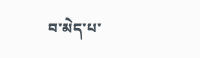བ་མེད་པ་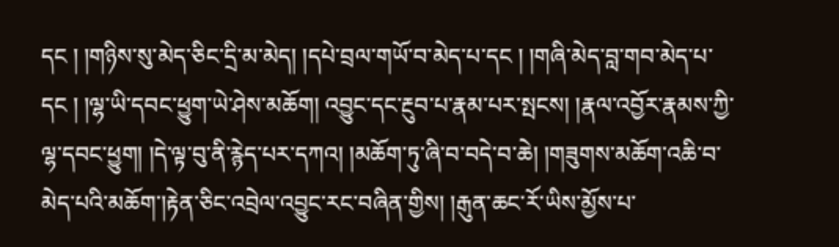དང ། །གཉིས་སུ་མེད་ཅིང་དྲི་མ་མེད། །དཔེ་བྲལ་གཡོ་བ་མེད་པ་དང ། །གཞི་མེད་བླ་གབ་མེད་པ་དང ། །ལྷ་ཡི་དབང་ཕྱུག་ཡེ་ཤེས་མཆོག། འབྱུང་དང་རྔུབ་པ་རྣམ་པར་སྤངས། །རྣལ་འབྱོར་རྣམས་ཀྱི་ལྷ་དབང་ཕྱུག། །དེ་ལྟ་བུ་ནི་རྙེད་པར་དཀའ། །མཆོག་ཏུ་ཞི་བ་བདེ་བ་ཆེ། །གཟུགས་མཆོག་འཆི་བ་མེད་པའི་མཆོག་།རྟེན་ཅིང་འབྲེལ་འབྱུང་རང་བཞིན་གྱིས། །རྒུན་ཆང་རོ་ཡིས་མྱོས་པ་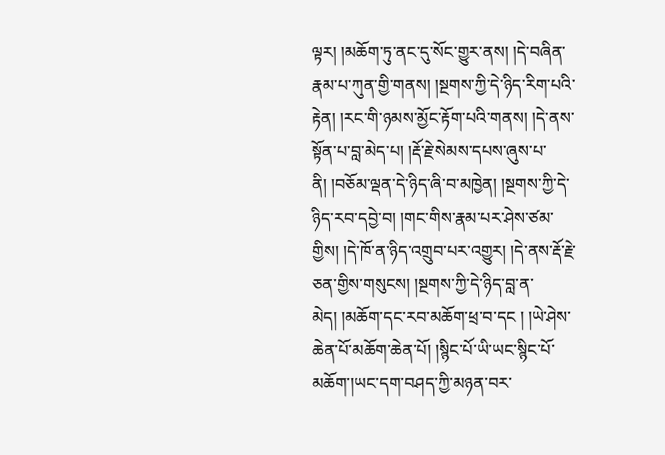ལྟར། །མཆོག་ཏུ་ནང་དུ་སོང་གྱུར་ནས། །དེ་བཞིན་རྣམ་པ་ཀུན་གྱི་གནས། །སྔགས་ཀྱི་དེ་ཉིད་རིག་པའི་རྟེན། །རང་གི་ཉམས་མྱོང་རྟོག་པའི་གནས། །དེ་ནས་སྟོན་པ་བླ་མེད་པ། །རྡོ་རྗེ་སེམས་དཔས་ཞུས་པ་ནི། །བཅོམ་ལྡན་དེ་ཉིད་ཞི་བ་མཁྱེན། །སྔགས་ཀྱི་དེ་ཉིད་རབ་དབྱེ་བ། །གང་གིས་རྣམ་པར་ཤེས་ཙམ་གྱིས། །དེ་ཁོ་ན་ཉིད་འགྲུབ་པར་འགྱུར། །དེ་ནས་རྡོ་རྗེ་ཅན་གྱིས་གསུངས། །སྔགས་ཀྱི་དེ་ཉིད་བླ་ན་མེད། །མཆོག་དང་རབ་མཆོག་ཕྲ་བ་དང ། །ཡེ་ཤེས་ཆེན་པོ་མཆོག་ཆེན་པོ། །སྙིང་པོ་ཡི་ཡང་སྙིང་པོ་མཆོག་།ཡང་དག་བཤད་ཀྱི་མཉན་བར་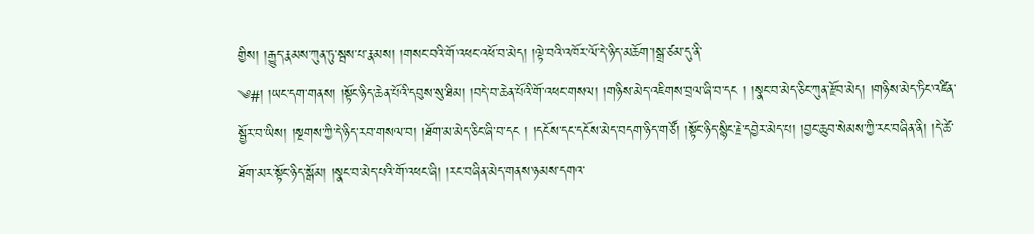གྱིས། །རྒྱུད་རྣམས་ཀུན་ཏུ་སྦས་པ་རྣམས། །གསང་བའི་གོ་འཕང་འཕོ་བ་མེད། །ལྟེ་བའི་འཁོར་ལོ་དེ་ཉིད་མཆོག་།སྒྲ་ཙམ་དུ་ནི་
༄#། །ཡང་དག་གནས། །སྟོང་ཉིད་ཆེན་པོའི་དབུས་སུ་ཐིམ། །བདེ་བ་ཆེན་པོའི་གོ་འཕང་གསལ། །གཉིས་མེད་འཇིགས་བྲལ་ཞི་བ་དང ། །སྣང་བ་མེད་ཅིང་ཀུན་རྫོབ་མེད། །གཉིས་མེད་ཏིང་འཛིན་སྦྱོར་བ་ཡིས། །སྔགས་ཀྱི་དེ་ཉིད་རབ་གསལ་བ། །ཐོག་མ་མེད་ཅིང་ཞི་བ་དང ། །དངོས་དང་དངོས་མེད་བདག་ཉིད་གཙོ། །སྟོང་ཉིད་སྙིང་རྗེ་དབྱེར་མེད་པ། །བྱང་ཆུབ་སེམས་ཀྱི་རང་བཞིན་ནི། །དེ་ཚེ་ཐོག་མར་སྟོང་ཉིད་སྒོམ། །སྣང་བ་མེད་པའི་གོ་འཕང་ཞི། །རང་བཞིན་མེད་གནས་ཉམས་དགའ་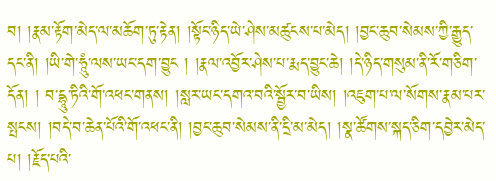བ། །རྣམ་རྟོག་མེད་ལ་མཆོག་ཏུ་རྟེན། །སྟོང་ཉིད་ཡེ་ཤེས་མཚུངས་པ་མེད། །བྱང་ཆུབ་སེམས་ཀྱི་རྒྱུད་དང་ནི། །ཡི་གེ་ཧཱུཾ་ལས་ཡང་དག་བྱུང ། །རྣལ་འབྱོར་ཤེས་པ་རྨད་བྱུང་ཆེ། །དེ་ཉིད་གསུམ་ནི་རོ་གཅིག་དོན། ། བ་དྷཱུ་ཏིའི་གོ་འཕང་གནས། །སླར་ཡང་དགའ་བའི་སྦྱོར་བ་ཡིས། །འཇུག་པ་ལ་སོགས་རྣམ་པར་སྤངས། །བདེ་བ་ཆེན་པོའི་གོ་འཕང་ནི། །བྱང་ཆུབ་སེམས་ནི་དྲི་མ་མེད། །སྣ་ཚོགས་སྐད་ཅིག་དབྱེར་མེད་པ། །རྗོད་པའི་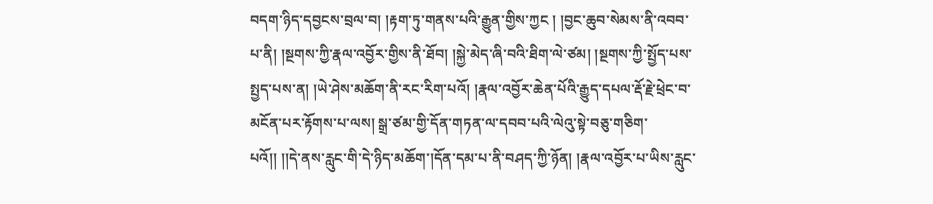བདག་ཉིད་དབྱངས་བྲལ་བ། །རྟག་ཏུ་གནས་པའི་རྒྱུན་གྱིས་ཀྱང ། །བྱང་ཆུབ་སེམས་ནི་འབབ་པ་ནི། །སྔགས་ཀྱི་རྣལ་འབྱོར་གྱིས་ནི་ཐོབ། །སྐྱེ་མེད་ཞི་བའི་ཐིག་ལེ་ཙམ། །སྔགས་ཀྱི་སྤྱོད་པས་སྤྱད་པས་ན། །ཡེ་ཤེས་མཆོག་ནི་རང་རིག་པའོ། །རྣལ་འབྱོར་ཆེན་པོའི་རྒྱུད་དཔལ་རྡོ་རྗེ་ཕྲེང་བ་
མངོན་པར་རྟོགས་པ་ལས། སྒྲ་ཙམ་གྱི་དོན་གཏན་ལ་དབབ་པའི་ལེའུ་སྟེ་བཅུ་གཅིག་པའོ།། །།དེ་ནས་རླུང་གི་དེ་ཉིད་མཆོག་།དོན་དམ་པ་ནི་བཤད་ཀྱི་ཉོན། །རྣལ་འབྱོར་པ་ཡིས་རླུང་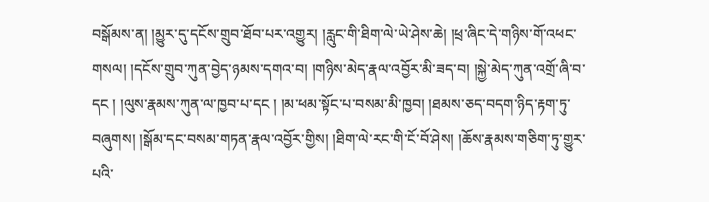བསྒོམས་ན། །མྱུར་དུ་དངོས་གྲུབ་ཐོབ་པར་འགྱུར། །རླུང་གི་ཐིག་ལེ་ཡེ་ཤེས་ཆེ། །ཕྲ་ཞིང་དེ་གཉིས་གོ་འཕང་གསལ། །དངོས་གྲུབ་ཀུན་བྱེད་ཉམས་དགའ་བ། །གཉིས་མེད་རྣལ་འབྱོར་མི་ཟད་བ། །སྐྱེ་མེད་ཀུན་འགྲོ་ཞི་བ་དང ། །ལུས་རྣམས་ཀུན་ལ་ཁྱབ་པ་དང ། །མ་ཕམ་སྟོང་པ་བསམ་མི་ཁྱབ། །ཐམས་ཅད་བདག་ཉིད་རྟག་ཏུ་བཞུགས། །སྒོམ་དང་བསམ་གཏན་རྣལ་འབྱོར་གྱིས། །ཐིག་ལེ་རང་གི་ངོ་བོ་ཤེས། །ཆོས་རྣམས་གཅིག་ཏུ་གྱུར་པའི་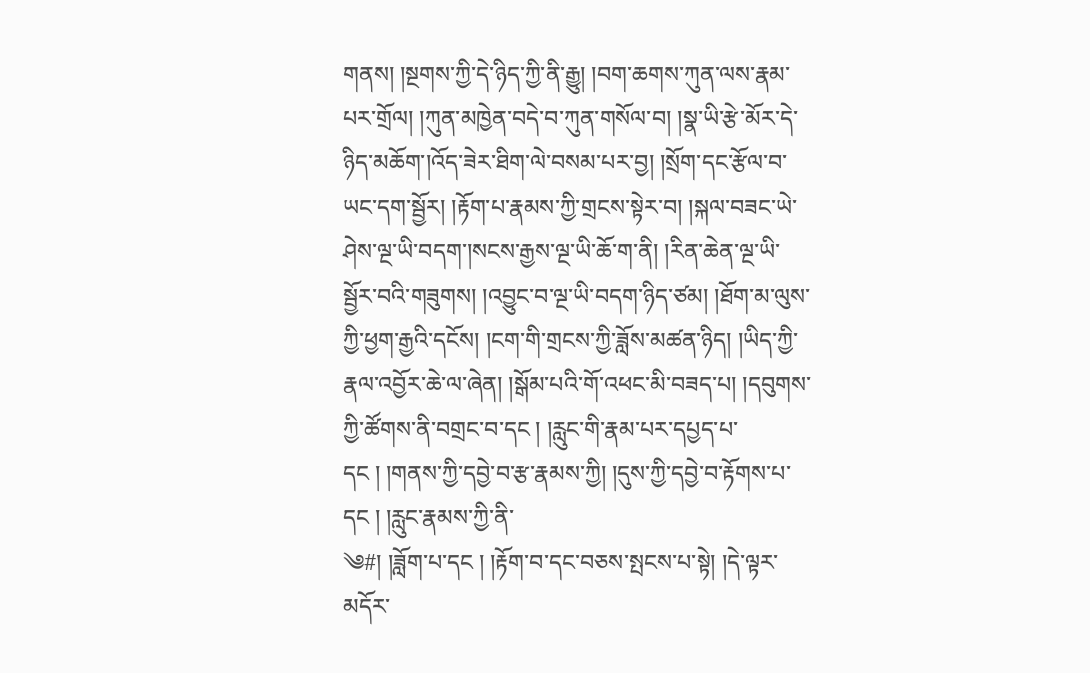གནས། །སྔགས་ཀྱི་དེ་ཉིད་ཀྱི་ནི་རྒྱུ། །བག་ཆགས་ཀུན་ལས་རྣམ་པར་གྲོལ། །ཀུན་མཁྱེན་བདེ་བ་ཀུན་གསོལ་བ། །སྣ་ཡི་རྩེ་མོར་དེ་ཉིད་མཆོག་།འོད་ཟེར་ཐིག་ལེ་བསམ་པར་བྱ། །སྲོག་དང་རྩོལ་བ་ཡང་དག་སྦྱོར། །རྟོག་པ་རྣམས་ཀྱི་གྲངས་སྟེར་བ། །སྐལ་བཟང་ཡེ་ཤེས་ལྔ་ཡི་བདག་།སངས་རྒྱས་ལྔ་ཡི་ཆོ་ག་ནི། །རིན་ཆེན་ལྔ་ཡི་སྦྱོར་བའི་གཟུགས། །འབྱུང་བ་ལྔ་ཡི་བདག་ཉིད་ཙམ། །ཐོག་མ་ལུས་ཀྱི་ཕྱག་རྒྱའི་དངོས། །ངག་གི་གྲངས་ཀྱི་ཟློས་མཚན་ཉིད། །ཡིད་ཀྱི་རྣལ་འབྱོར་ཆེ་ལ་ཞེན། །སྒོམ་པའི་གོ་འཕང་མི་བཟད་པ། །དབུགས་ཀྱི་ཚོགས་ནི་བགྲང་བ་དང ། །རླུང་གི་རྣམ་པར་དཔྱད་པ་དང ། །གནས་ཀྱི་དབྱེ་བ་རྩ་རྣམས་ཀྱི། །དུས་ཀྱི་དབྱེ་བ་རྟོགས་པ་དང ། །རླུང་རྣམས་ཀྱི་ནི་
༄#། །ཟློག་པ་དང ། །རྟོག་བ་དང་བཅས་སྤངས་པ་སྟེ། །དེ་ལྟར་མདོར་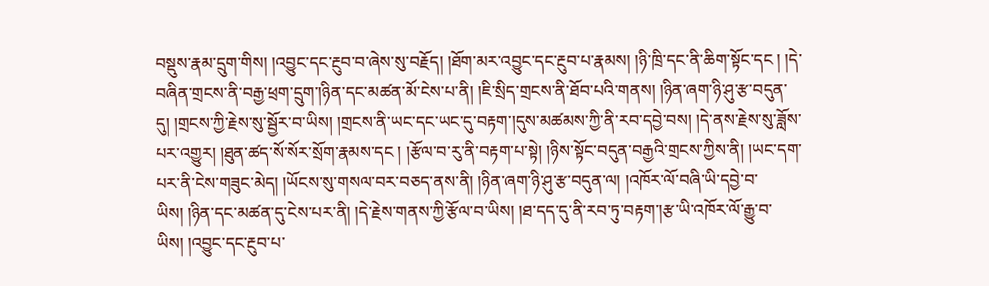བསྡུས་རྣམ་དྲུག་གིས། །འབྱུང་དང་རྔུབ་བ་ཞེས་སུ་བརྗོད། །ཐོག་མར་འབྱུང་དང་རྔུབ་པ་རྣམས། །ཉི་ཁྲི་དང་ནི་ཆིག་སྟོང་དང ། །དེ་བཞིན་གྲངས་ནི་བརྒྱ་ཕྲག་དྲུག་།ཉིན་དང་མཚན་མོ་ངེས་པ་ནི། །ཇི་སྲིད་གྲངས་ནི་ཐོབ་པའི་གནས། །ཉིན་ཞག་ཉི་ཤུ་རྩ་བདུན་དུ། །གྲངས་ཀྱི་རྗེས་སུ་སྦྱོར་བ་ཡིས། །གྲངས་ནི་ཡང་དང་ཡང་དུ་བརྟག་།དུས་མཚམས་ཀྱི་ནི་རབ་དབྱེ་བས། །དེ་ནས་རྗེས་སུ་ཟློས་པར་འགྱུར། །ཐུན་ཚད་སོ་སོར་སྲོག་རྣམས་དང ། །རྩོལ་བ་རུ་ནི་བརྟག་པ་སྟེ། །ཉིས་སྟོང་བདུན་བརྒྱའི་གྲངས་ཀྱིས་ནི། །ཡང་དག་པར་ནི་ངེས་གཟུང་མེད། །ཡོངས་སུ་གསལ་བར་བཅད་ནས་ནི། །ཉིན་ཞག་ཉི་ཤུ་རྩ་བདུན་ལ། །འཁོར་ལོ་བཞི་ཡི་དབྱེ་བ་ཡིས། །ཉིན་དང་མཚན་དུ་ངེས་པར་ནི། །དེ་རྗེས་གནས་ཀྱི་རྩོལ་བ་ཡིས། །ཐ་དད་དུ་ནི་རབ་ཏུ་བརྟག་།རྩ་ཡི་འཁོར་ལོ་རྒྱུ་བ་ཡིས། །འབྱུང་དང་རྔུབ་པ་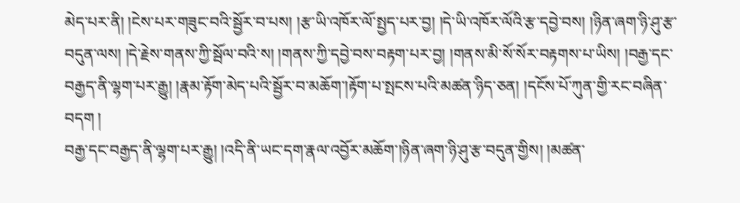མེད་པར་ནི། །ངེས་པར་གཟུང་བའི་སྦྱོར་བ་པས། །རྩ་ཡི་འཁོར་ལོ་སྤྱད་པར་བྱ། །དེ་ཡི་འཁོར་ལོའི་རྩ་དབྱེ་བས། །ཉིན་ཞག་ཉི་ཤུ་རྩ་བདུན་ལས། །དེ་རྗེས་གནས་ཀྱི་སྦོལ་བའི་ས། །གནས་ཀྱི་དབྱེ་བས་བརྟག་པར་བྱ། །གནས་མི་སོ་སོར་བརྟགས་པ་ཡིས། །བརྒྱ་དང་བརྒྱད་ནི་ལྷག་པར་རྒྱུ། །རྣམ་རྟོག་མེད་པའི་སྦྱོར་བ་མཆོག་།རྟོག་པ་སྤངས་པའི་མཚན་ཉིད་ཅན། །དངོས་པོ་ཀུན་གྱི་རང་བཞིན་བདག །
བརྒྱ་དང་བརྒྱད་ནི་ལྷག་པར་རྒྱུ། །འདི་ནི་ཡང་དག་རྣལ་འབྱོར་མཆོག་།ཉིན་ཞག་ཉི་ཤུ་རྩ་བདུན་གྱིས། །མཚན་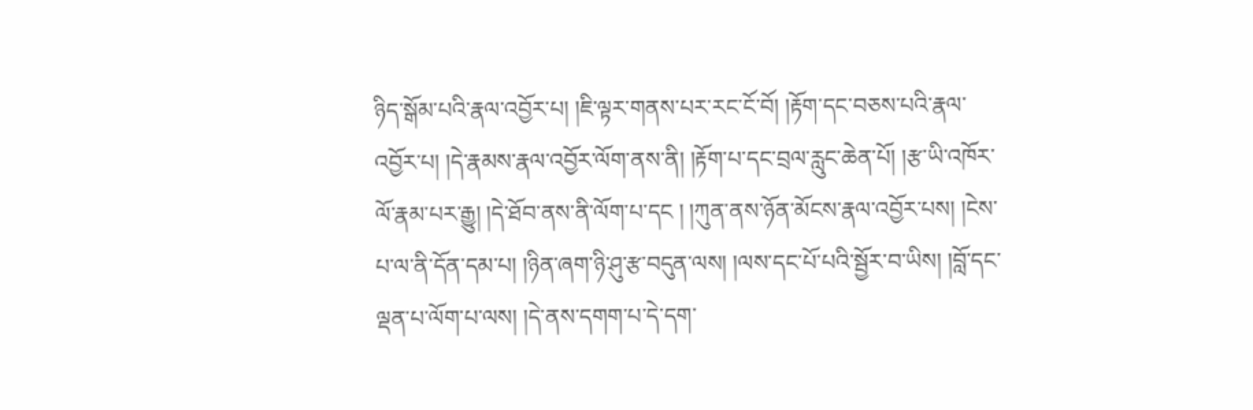ཉིད་སྒོམ་པའི་རྣལ་འབྱོར་པ། །ཇི་ལྟར་གནས་པར་རང་ངོ་བོ། །རྟོག་དང་བཅས་པའི་རྣལ་འབྱོར་པ། །དེ་རྣམས་རྣལ་འབྱོར་ལོག་ནས་ནི། །རྟོག་པ་དང་བྲལ་རླུང་ཆེན་པོ། །རྩ་ཡི་འཁོར་ལོ་རྣམ་པར་རྒྱུ། །དེ་ཐོབ་ནས་ནི་ལོག་པ་དང ། །ཀུན་ནས་ཉོན་མོངས་རྣལ་འབྱོར་པས། །ངེས་པ་ལ་ནི་དོན་དམ་པ། །ཉིན་ཞག་ཉི་ཤུ་རྩ་བདུན་ལས། །ལས་དང་པོ་པའི་སྦྱོར་བ་ཡིས། །བློ་དང་ལྡན་པ་ལོག་པ་ལས། །དེ་ནས་དགག་པ་དེ་དག་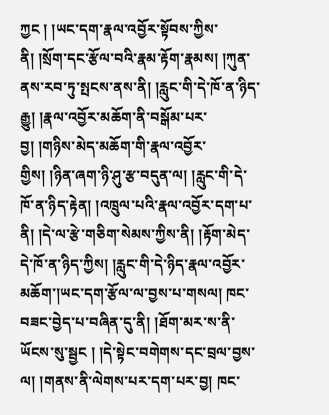ཀྱང ། །ཡང་དག་རྣལ་འབྱོར་སྟོབས་ཀྱིས་ནི། །སྲོག་དང་རྩོལ་བའི་རྣམ་རྟོག་རྣམས། །ཀུན་ནས་རབ་ཏུ་སྤངས་ནས་ནི། །རླུང་གི་དེ་ཁོ་ན་ཉིད་རྒྱུ། །རྣལ་འབྱོར་མཆོག་ནི་བསྒོམ་པར་བྱ། །གཉིས་མེད་མཆོག་གི་རྣལ་འབྱོར་གྱིས། །ཉིན་ཞག་ཉི་ཤུ་རྩ་བདུན་ལ། །རླུང་གི་དེ་ཁོ་ན་ཉིད་རྟེན། །འཁྲུལ་པའི་རྣལ་འབྱོར་དག་པ་ནི། །དེ་ལ་རྩེ་གཅིག་སེམས་ཀྱིས་ནི། །རྟོག་མེད་དེ་ཁོ་ན་ཉིད་ཀྱིས། །རླུང་གི་དེ་ཉིད་རྣལ་འབྱོར་མཆོག་།ཡང་དག་རྩོལ་ལ་བྱས་པ་གསལ། ཁང་བཟང་བྱེད་པ་བཞིན་དུ་ནི། །ཐོག་མར་ས་ནི་ཡོངས་སུ་སྦྱང ། །དེ་སྟེང་བགེགས་དང་བྲལ་བྱས་ལ། །གནས་ནི་ལེགས་པར་དག་པར་བྱ། ཁང་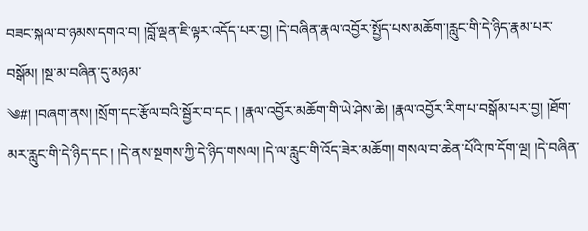བཟང་སྐལ་བ་ཉམས་དགའ་བ། །བློ་ལྡན་ཇི་ལྟར་འདོད་པར་བྱ། །དེ་བཞིན་རྣལ་འབྱོར་སྤྱོད་པས་མཆོག་།རླུང་གི་དེ་ཉིད་རྣམ་པར་བསྒོམ། །སྔ་མ་བཞིན་དུ་མཉམ་
༄#། །བཞག་ནས། །སྲོག་དང་རྩོལ་བའི་སྦྱོར་བ་དང ། །རྣལ་འབྱོར་མཆོག་གི་ཡེ་ཤེས་ཆེ། །རྣལ་འབྱོར་རིག་པ་བསྒོམ་པར་བྱ། །ཐོག་མར་རླུང་གི་དེ་ཉིད་དང ། །དེ་ནས་སྔགས་ཀྱི་དེ་ཉིད་གསལ། །དེ་ལ་རླུང་གི་འོད་ཟེར་མཆོག། གསལ་བ་ཆེན་པོའི་ཁ་དོག་ལྔ། །དེ་བཞིན་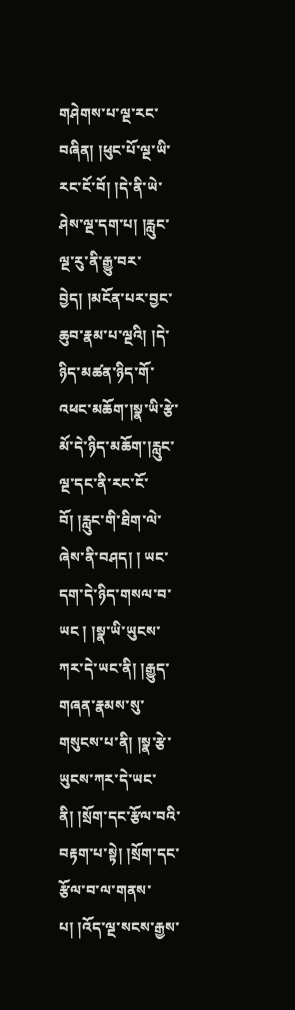གཤེགས་པ་ལྔ་རང་བཞིན། །ཕུང་པོ་ལྔ་ཡི་རང་ངོ་བོ། །དེ་ནི་ཡེ་ཤེས་ལྔ་དག་པ། །རླུང་ལྔ་རུ་ནི་རྒྱུ་བར་བྱེད། །མངོན་པར་བྱང་ཆུབ་རྣམ་པ་ལྔའི། །དེ་ཉིད་མཚན་ཉིད་གོ་འཕང་མཆོག་།སྣ་ཡི་རྩེ་མོ་དེ་ཉིད་མཆོག་།རླུང་ལྔ་དང་ནི་རང་ངོ་བོ། །རླུང་གི་ཐིག་ལེ་ཞེས་ནི་བཤད། ། ཡང་དག་དེ་ཉིད་གསལ་བ་ཡང ། །སྣ་ཡི་ཡུངས་ཀར་དེ་ཡང་ནི། །རྒྱུད་གཞན་རྣམས་སུ་གསུངས་པ་ནི། །སྣ་རྩེ་ཡུངས་ཀར་དེ་ཡང་ནི། །སྲོག་དང་རྩོལ་བའི་བརྟག་པ་སྟེ། །སྲོག་དང་རྩོལ་བ་ལ་གནས་པ། །འོད་ལྔ་སངས་རྒྱས་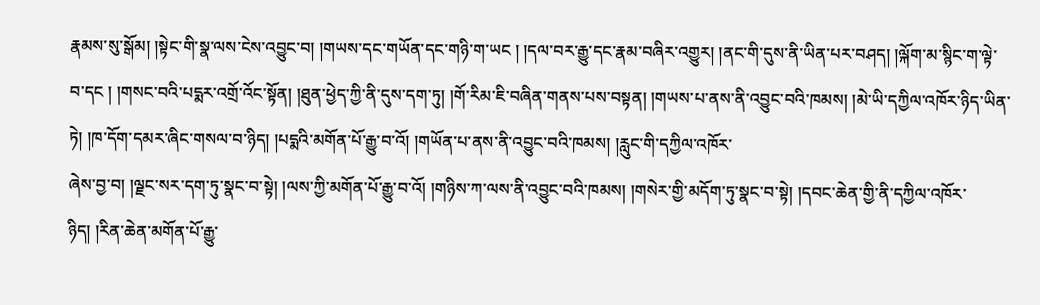རྣམས་སུ་སྒོམ། །སྟེང་གི་སྣ་ལས་ངེས་འབྱུང་བ། །གཡས་དང་གཡོན་དང་གཉི་ག་ཡང ། །དལ་བར་རྒྱུ་དང་རྣམ་བཞིར་འགྱུར། །ནང་གི་དུས་ནི་ཡིན་པར་བཤད། །ལྐོག་མ་སྙིང་ག་ལྟེ་བ་དང ། །གསང་བའི་པདྨར་འགྲོ་འོང་སྟོན། །ཐུན་ཕྱེད་ཀྱི་ནི་དུས་དག་ཏུ། །གོ་རིམ་ཇི་བཞིན་གནས་པས་བསྟན། །གཡས་པ་ནས་ནི་འབྱུང་བའི་ཁམས། །མེ་ཡི་དཀྱིལ་འཁོར་ཉིད་ཡིན་ཏེ། །ཁ་དོག་དམར་ཞིང་གསལ་བ་ཉིད། །པདྨའི་མགོན་པོ་རྒྱུ་བ་འོ། །གཡོན་པ་ནས་ནི་འབྱུང་བའི་ཁམས། །རླུང་གི་དཀྱིལ་འཁོར་
ཞེས་བྱ་བ། །ལྗང་སར་དག་ཏུ་སྣང་བ་སྟེ། །ལས་ཀྱི་མགོན་པོ་རྒྱུ་བ་འོ། །གཉིས་ཀ་ལས་ནི་འབྱུང་བའི་ཁམས། །གསེར་གྱི་མདོག་ཏུ་སྣང་བ་སྟེ། །དབང་ཆེན་གྱི་ནི་དཀྱིལ་འཁོར་ཉིད། །རིན་ཆེན་མགོན་པོ་རྒྱུ་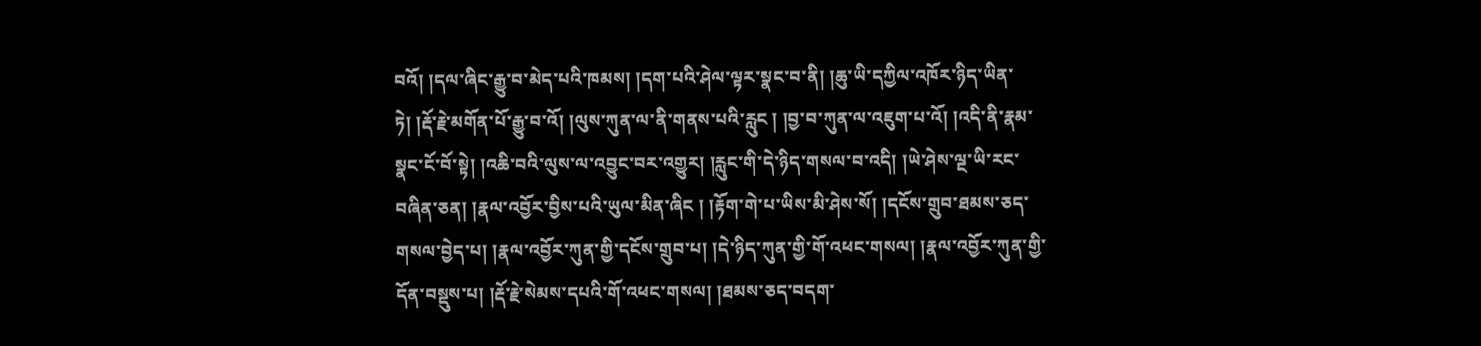བའོ། །དལ་ཞིང་རྒྱུ་བ་མེད་པའི་ཁམས། །དག་པའི་ཤེལ་ལྟར་སྣང་བ་ནི། །ཆུ་ཡི་དཀྱིལ་འཁོར་ཉིད་ཡིན་ཏེ། །རྡོ་རྗེ་མགོན་པོ་རྒྱུ་བ་འོ། །ལུས་ཀུན་ལ་ནི་གནས་པའི་རླུང ། །བྱ་བ་ཀུན་ལ་འཇུག་པ་འོ། །འདི་ནི་རྣམ་སྣང་ངོ་བོ་སྟེ། །འཆི་བའི་ལུས་ལ་འབྱུང་བར་འགྱུར། །རླུང་གི་དེ་ཉིད་གསལ་བ་འདི། །ཡེ་ཤེས་ལྔ་ཡི་རང་བཞིན་ཅན། །རྣལ་འབྱོར་བྱིས་པའི་ཡུལ་མིན་ཞིང ། །རྟོག་གེ་པ་ཡིས་མི་ཤེས་སོ། །དངོས་གྲུབ་ཐམས་ཅད་གསལ་བྱེད་པ། །རྣལ་འབྱོར་ཀུན་གྱི་དངོས་གྲུབ་པ། །དེ་ཉིད་ཀུན་གྱི་གོ་འཕང་གསལ། །རྣལ་འབྱོར་ཀུན་གྱི་དོན་བསྡུས་པ། །རྡོ་རྗེ་སེམས་དཔའི་གོ་འཕང་གསལ། །ཐམས་ཅད་བདག་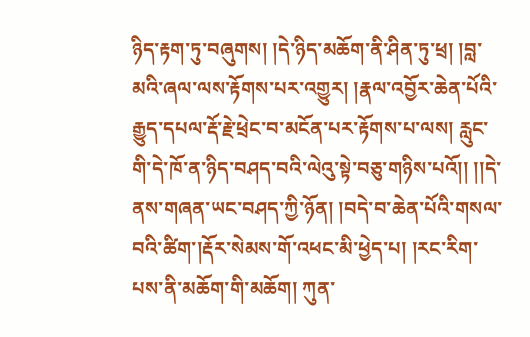ཉིད་རྟག་ཏུ་བཞུགས། །དེ་ཉིད་མཆོག་ནི་ཤིན་ཏུ་ཕྲ། །བླ་མའི་ཞལ་ལས་རྟོགས་པར་འགྱུར། །རྣལ་འབྱོར་ཆེན་པོའི་རྒྱུད་དཔལ་རྡོ་རྗེ་ཕྲེང་བ་མངོན་པར་རྟོགས་པ་ལས། རླུང་གི་དེ་ཁོ་ན་ཉིད་བཤད་བའི་ལེའུ་སྟེ་བཅུ་གཉིས་པའོ།། །།དེ་ནས་གཞན་ཡང་བཤད་ཀྱི་ཉོན། །བདེ་བ་ཆེན་པོའི་གསལ་བའི་ཚིག་།རྡོར་སེམས་གོ་འཕང་མི་ཕྱེད་པ། །རང་རིག་པས་ནི་མཆོག་གི་མཆོག། ཀུན་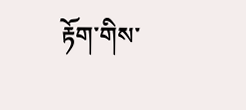རྟོག་གིས་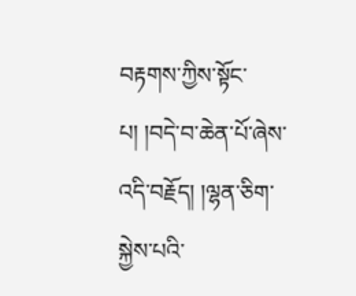བརྟགས་ཀྱིས་སྟོང་པ། །བདེ་བ་ཆེན་པོ་ཞེས་འདི་བརྗོད། །ལྷན་ཅིག་སྐྱེས་པའི་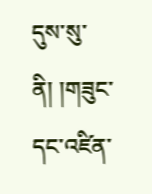དུས་སུ་ནི། །གཟུང་དང་འཛིན་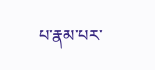པ་རྣམ་པར་